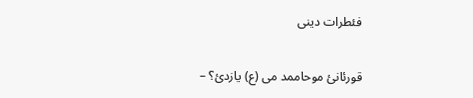فئطرات دینی

قورئانئ موحاممد می (ع) یازدئ؟ –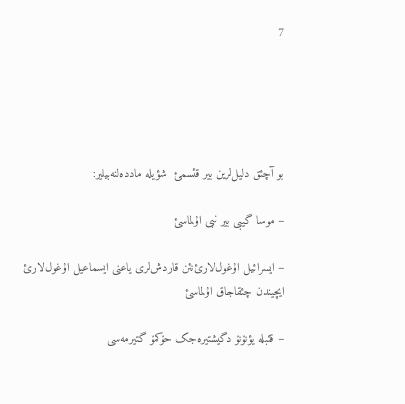7





بو آچئق دلیل‌لرین بیر قئسمئ  شؤیلە ماددەلنەبیلیر:

– موسا گیبی بیر نبی اۇلماسئ

– ایسرائیل اۇغول‌لارئ‌نئن قاردش‌لری یاعنی ایسماعیل اۇغول‌لارئ ایچیندن چئقاجاق اۇلماسئ

– قئبلە یؤنۆنۆ دگیشتیرەجک حۆکمۆ گتیرمەسی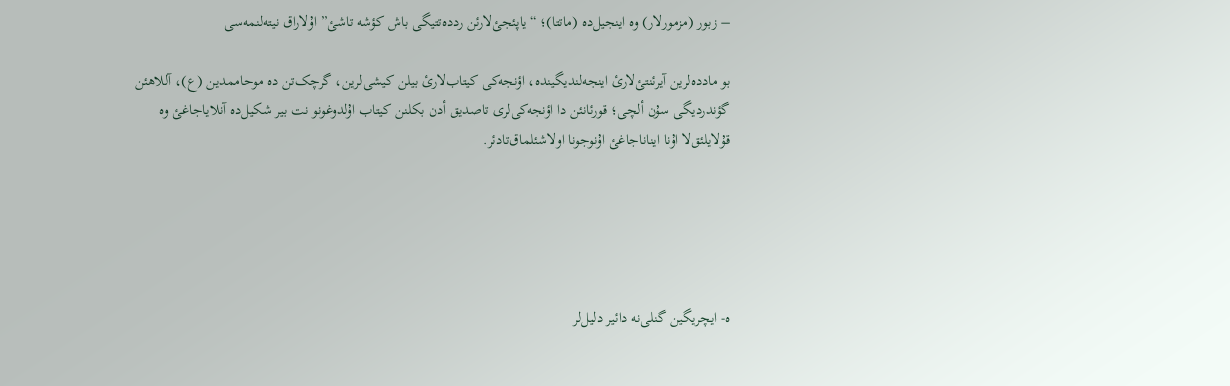– زبور (مزمورلار) وە اینجیل‌دە (ماتتا)؛ “یاپئجئ‌لارئن رددەتتیگی باش کؤشە تاشئ” اۇلاراق نیتەلنمەسی

بو ماددەلرین آیرئنتئ‌لارئ اینجەلندیگیندە، اؤنجەکی کیتاب‌لارئ بیلن کیشی‌لرین، گرچک‌تن دە موحاممدین (ع)، آللاهئن گؤندردیگی سۇن ألچی؛ قورئانئن دا اؤنجەکی‌لری تاصدیق أدن بکلنن کیتاب اۇلدوغونو نت بیر شکیل‌دە آنلایاجاغئ وە قۇلایلئق‌لا اۇنا ایناناجاغئ اۇنوجونا اولاشئلماق‌تادئر.





ه- ایچریگین گنلی‌نە دائیر دلیل‌لر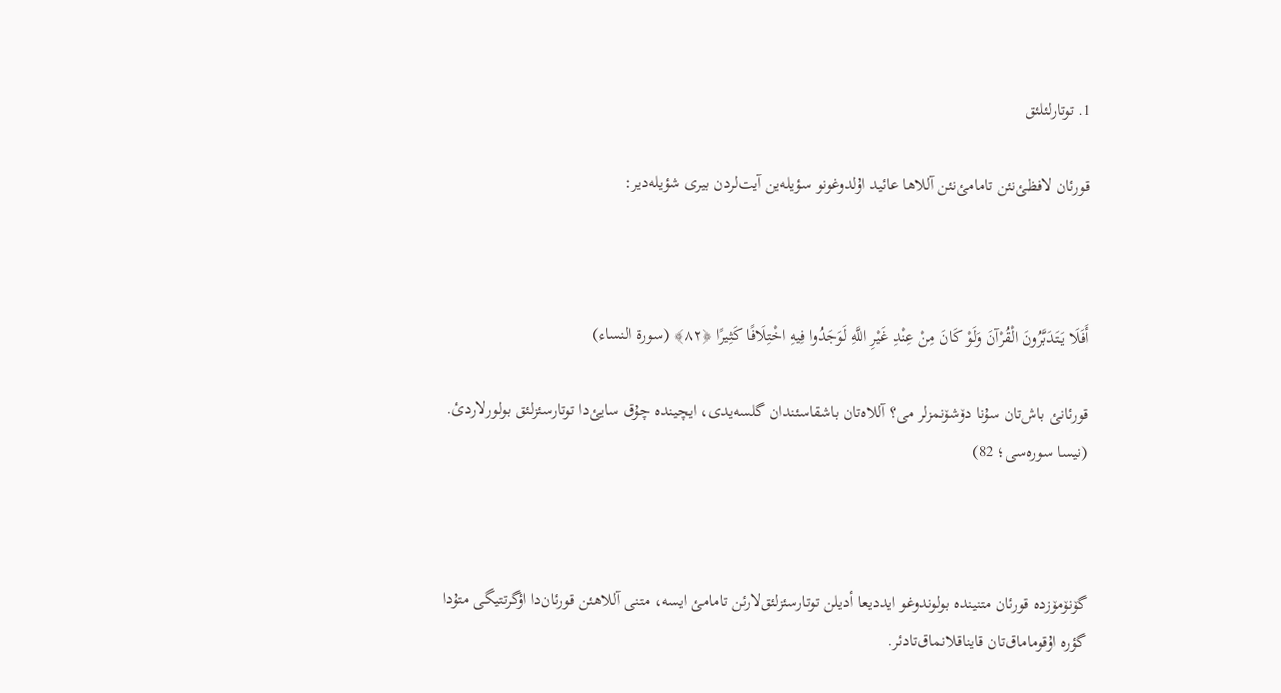1. توتارلئلئق

قورئان لافظئ‌نئن تامامئ‌نئن آللاها عائید اۇلدوغونو سؤیلەین آیت‌لردن بیری شؤیلەدیر:



أَفَلَا يَتَدَبَّرُونَ الْقُرْآنَ وَلَوْ كَانَ مِنْ عِنْدِ غَيْرِ اللَّهِ لَوَجَدُوا فِيهِ اخْتِلَافًا كَثِيرًا ﴿۸۲﴾ (سورة النساء)

قورئانئ باش‌تان سۇنا دۆشۆنمزلر می؟ آللاەتان باشقاسئندان گلسەیدی، ایچیندە چۇق سایئ‌دا توتارسئزلئق بولورلاردئ. (نیسا سورەسی؛ 82)



گۆنۆمۆزدە قورئان متنیندە بولوندوغو ایددیعا أدیلن توتارسئزلئق‌لارئن تامامئ ایسە، متنی آللاهئن قورئان‌دا اؤگرتتیگی متۇدا گؤرە اۇقوماماق‌تان قایناقلانماق‌تادئر.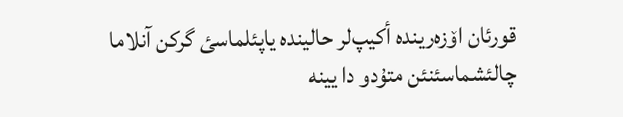قورئان اۆزەریندە أکیپ‌لر حالیندە یاپئلماسئ گرکن آنلاما چالئشماسئنئن متۇدو دا یینە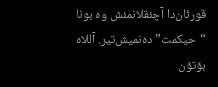قورئان‌دا آچئقلانمئش وە بونا “حیکمت” دەنمیش‌تیر. آللاە بۆتۆن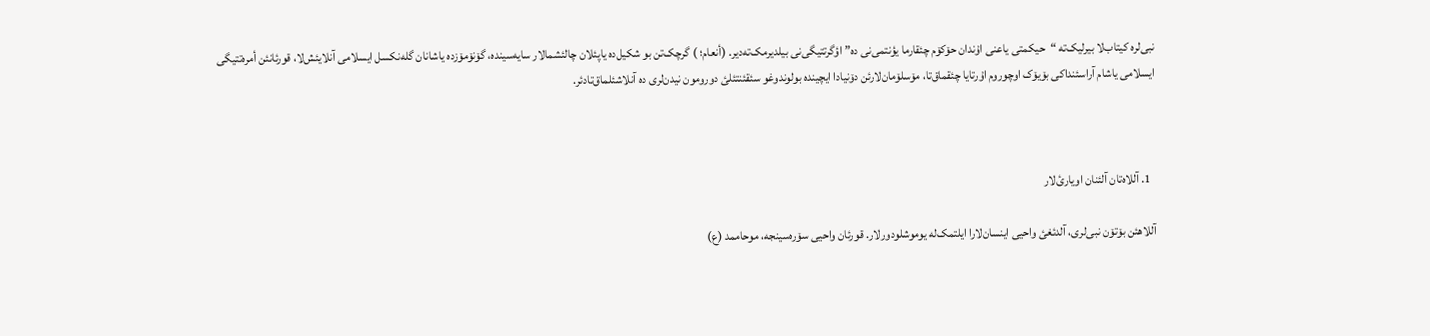نبی‌لرە کیتاب‌لا بیرلیک‌تە “حیکمتی یاعنی اۇندان حۆکۆم چئقارما یؤنتمی‌نی دە” اؤگرتتیگی‌نی بیلدیرمک‌تەدیر. (أنعام؛ ) گرچک‌تن بو شکیل‌دە یاپئلان چالئشمالار سایەسیندە، گۆنۆمۆزدە یاشانان گلەنکسل ایسلامی آنلایئش‌لا، قورئانئن أمرەتتیگی ایسلامی یاشام آراسئنداکی بۆیۆک اوچوروم اۇرتایا چئقماق‌تا، مۆسلۆمان‌لارئن دۆنیادا ایچیندە بولوندوغو سئقئنتئلئ دورومون نیدن‌لری دە آنلاشئلماق‌تادئر.



  1. آللاەتان آلئنان اویارئ‌لار

آللاهئن بۆتۆن نبی‌لری، آلدئغئ واحیی اینسان‌لارا ایلتمک‌لە یوموشلودورلار. قورئان واحیی سۆرەسینجە، موحاممد (ع)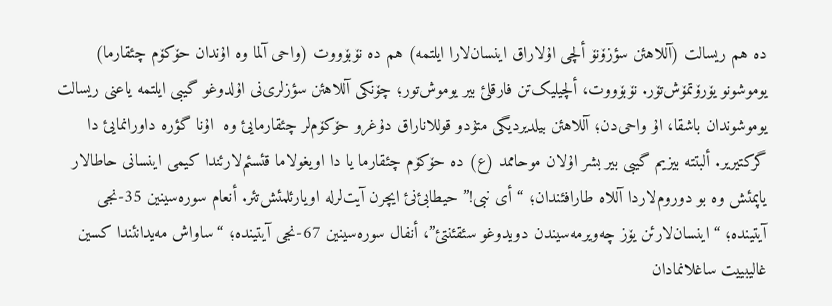دە هم ریسالت (آللاهئن سؤزۆنۆ ألچی اۇلاراق اینسان‌لارا ایلتمە) هم دە نۆبۆووت (واحی آلما وە اۇندان حۆکۆم چئقارما) یوموشونو یۆرۆتمۆش‌تۆر. نۆبۆووت، ألچیلیک‌تن فارقلئ بیر یوموش‌تور؛ چۆنکی آللاهئن سؤزلری‌نی اۇلدوغو گیبی ایلتمە یاعنی ریسالت یوموشوندان باشقا، اۇ واحی‌دن؛ آللاهئن بیلدیردیگی متۇدو قوللاناراق دۇغرو حۆکۆم‌لر چئقارمایئ وە  اۇنا گؤرە داورانمایئ دا گرکتیریر. ألبتتە بیزیم گیبی بیر بشر اۇلان موحاممد (ع) دە حۆکۆم چئقارما یا دا اویغولاما قئسئم‌لارئندا کیمی اینسانی حاطالار یاپمئش وە بو دوروم‌لاردا آللاە طارافئندان؛ “أی نبی!” حیطابئ‌نئ ایچرن آیت‌لرلە اویارئلمئش‌تئر. أنعام سورەسینین 35-نجی آیتیندە؛ “اینسان‌لارئن یۆز چەویرمەسیندن دویدوغو سئقئنتئ”، أنفال سورەسینین 67-نجی آیتیندە؛ “ساواش مەیدانئندا کسین غالیبییت ساغلانمادان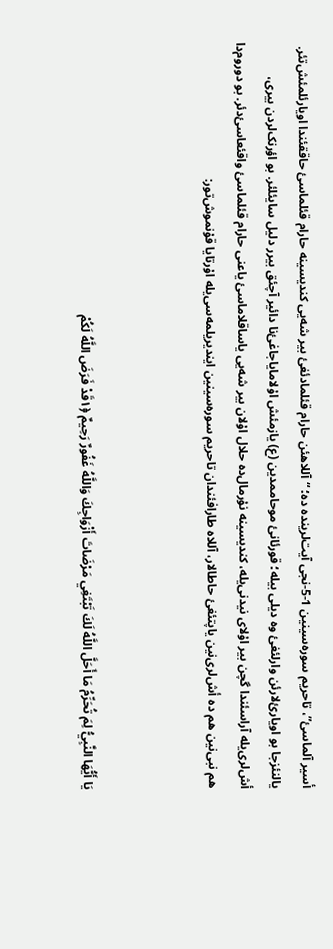أسیر آلماسئ”، تاحریم سورەسینین 1-5-نجی آیت‌لریندە دە؛ “آللاهئن حارام قئلمادئغئ بیر شەیی کندیسینە حارام قئلماسئ حاققئندا اویارئلمئش‌تئر. یالنئزجا بو اویارئ‌لارئن وارلئغئ وە دیلی بیلە؛ قورئانئ موحاممدین (ع) یازمئش اۇلامایاجاغئ‌نا دائیر آچئق بیرر دلیل سایئلئر. بو اؤرنک‌لردن بیری، أش‌لری‌یلە آراسئندا گچن بیر اۇلای نیدنی‌یلە، کندیسینە نۇرمال‌دە حلال اۇلان بیر شەیی یاساقلاماسئ یاعنی حارام قئلماسئ واقئعاسئ‌دئر. بو دوروم‌دا هم نبی‌نین هم دە أش‌لری‌نین یاپتئغئ حاطالار، آللاە طارافئندان تاحریم سورەسینین ایندیریلمەسی‌یلە اۇرتایا قۇنموش‌تور:



يَا أَيُّهَا النَّبِيُّ لِمَ تُحَرِّمُ مَا أَحَلَّ اللَّهُ لَكَ تَبْتَغِي مَرْضَاتَ أَزْوَاجِكَ وَاللَّهُ غَفُورٌ رَحِيمٌ ﴿۱قَدْ فَرَضَ اللَّهُ لَكُمْ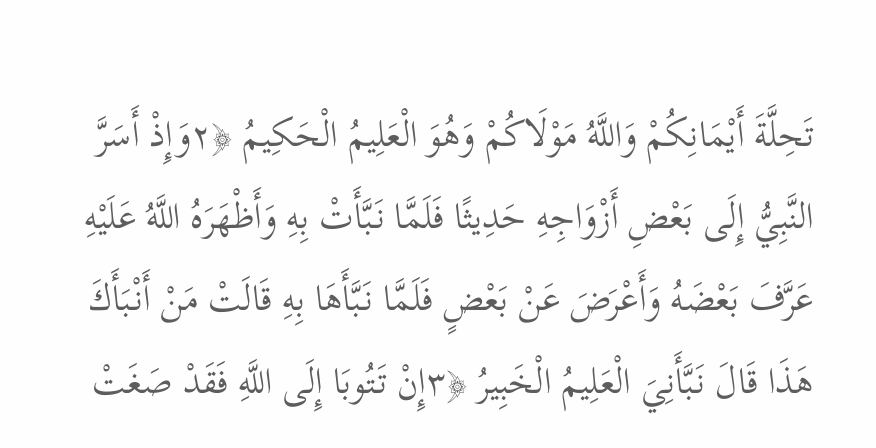تَحِلَّةَ أَيْمَانِكُمْ وَاللَّهُ مَوْلَاكُمْ وَهُوَ الْعَلِيمُ الْحَكِيمُ ﴿۲وَإِذْ أَسَرَّ النَّبِيُّ إِلَى بَعْضِ أَزْوَاجِهِ حَدِيثًا فَلَمَّا نَبَّأَتْ بِهِ وَأَظْهَرَهُ اللَّهُ عَلَيْهِ عَرَّفَ بَعْضَهُ وَأَعْرَضَ عَنْ بَعْضٍ فَلَمَّا نَبَّأَهَا بِهِ قَالَتْ مَنْ أَنْبَأَكَ هَذَا قَالَ نَبَّأَنِيَ الْعَلِيمُ الْخَبِيرُ ﴿۳إِنْ تَتُوبَا إِلَى اللَّهِ فَقَدْ صَغَتْ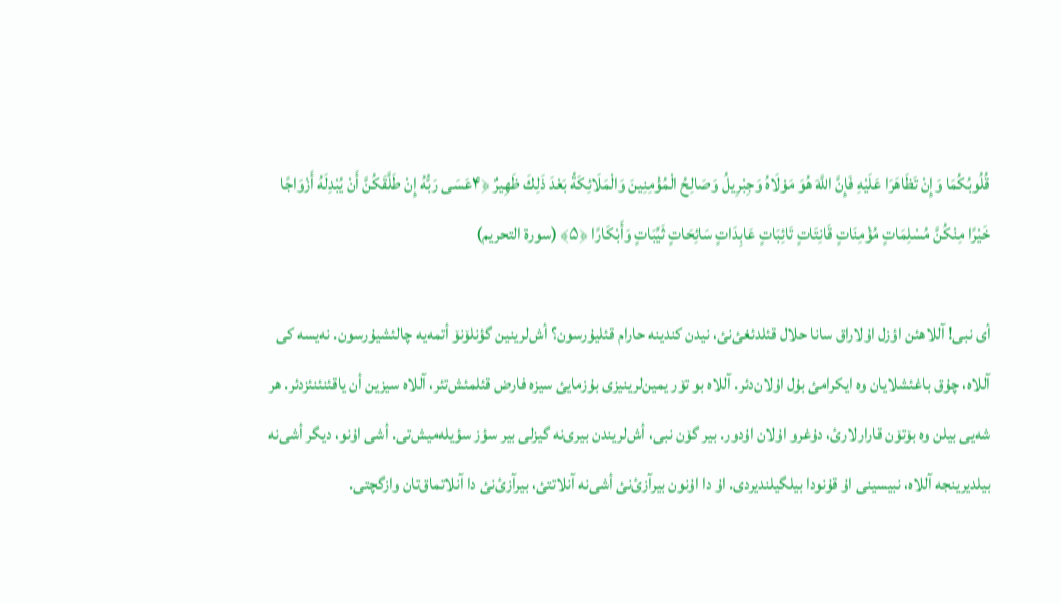قُلُوبُكُمَا وَإِنْ تَظَاهَرَا عَلَيْهِ فَإِنَّ اللَّهَ هُوَ مَوْلَاهُ وَجِبْرِيلُ وَصَالِحُ الْمُؤْمِنِينَ وَالْمَلَائِكَةُ بَعْدَ ذَلِكَ ظَهِيرٌ ﴿۴عَسَى رَبُّهُ إِنْ طَلَّقَكُنَّ أَنْ يُبْدِلَهُ أَزْوَاجًا خَيْرًا مِنْكُنَّ مُسْلِمَاتٍ مُؤْمِنَاتٍ قَانِتَاتٍ تَائِبَاتٍ عَابِدَاتٍ سَائِحَاتٍ ثَيِّبَاتٍ وَأَبْكَارًا ﴿۵﴾ (سورة التحریم)

أی نبی! آللاهئن اؤزل اۇلاراق سانا حلال قئلدئغئ‌نئ، نیدن کندینە حارام قئلیۇرسون؟ أش‌لرینین گؤنلۆنۆ أتمەیە چالئشیۇرسون. نەیسە کی آللاە، چۇق باغئشلایان وە ایکرامئ بۇل اۇلان‌دئر. آللاە بو تۆر یمین‌لرینیزی بۇزمایئ سیزە فارض قئلمئش‌تئر، آللاە سیزین أن یاقئنئنئزدئر. هر شەیی بیلن وە بۆتۆن قارارلارئ، دۇغرو اۇلان اۇدور. بیر گۆن نبی، أش‌لریندن بیری‌نە گیزلی بیر سؤز سؤیلەمیش‌تی. أشی اۇنو، دیگر أشی‌نە بیلدیرینجە آللاە، نبیسینی اۇ قۇنودا بیلگیلندیردی. اۇ دا اۇنون بیرآزئ‌نئ أشی‌نە آنلاتتئ، بیرآزئ‌نئ دا آنلاتماق‌تان وازگچتی.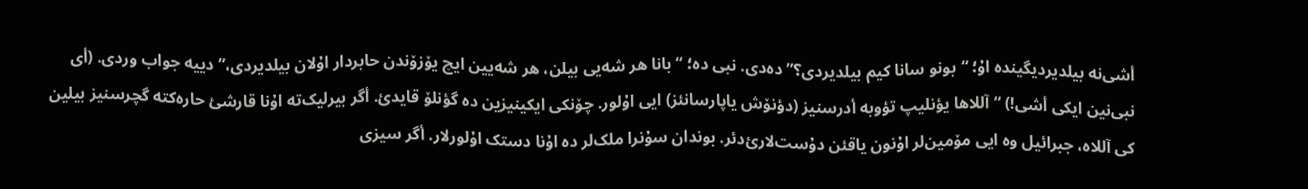أشی‌نە بیلدیردیگیندە اۇ؛ “بونو سانا کیم بیلدیردی؟” دەدی. نبی دە؛ “بانا هر شەیی بیلن، هر شەیین ایچ یۆزۆندن حابردار اۇلان بیلدیردی،” دییە جواب وردی. (أی نبی‌نین ایکی أشی!) “آللاها یؤنلیپ تؤوبە أدرسنیز (دؤنۆش یاپارسانئز) ایی اۇلور. چۆنکی ایکینیزین دە گؤنلۆ قایدئ. أگر بیرلیک‌تە اۇنا قارشئ حارەکتە گچرسنیز بیلین کی آللاە، جبرائیل وە ایی مۆمین‌لر اۇنون یاقئن دۇست‌لارئ‌دئر. بوندان سۇنرا ملک‌لر دە اۇنا دستک اۇلورلار. أگر سیزی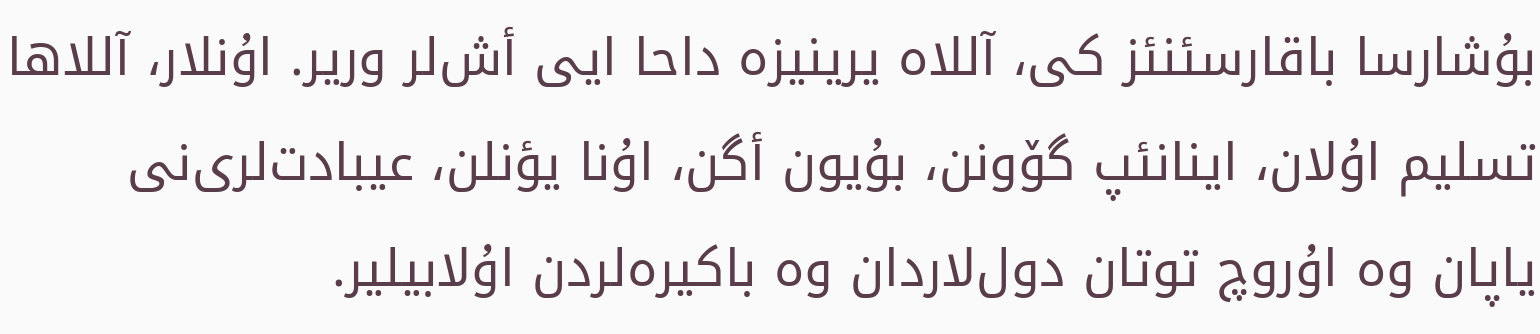بۇشارسا باقارسئنئز کی، آللاە یرینیزە داحا ایی أش‌لر وریر. اۇنلار، آللاها تسلیم اۇلان، اینانئپ گۆونن، بۇیون أگن، اۇنا یؤنلن، عیبادت‌لری‌نی یاپان وە اۇروچ توتان دول‌لاردان وە باکیرەلردن اۇلابیلیر.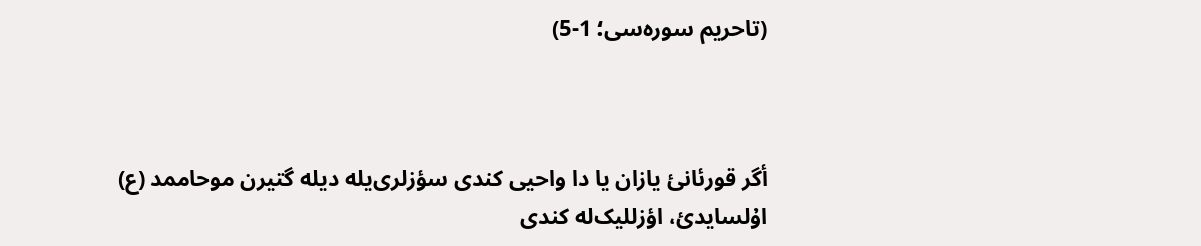(تاحریم سورەسی؛ 1-5)



أگر قورئانئ یازان یا دا واحیی کندی سؤزلری‌یلە دیلە گتیرن موحاممد (ع) اۇلسایدئ، اؤزللیک‌لە کندی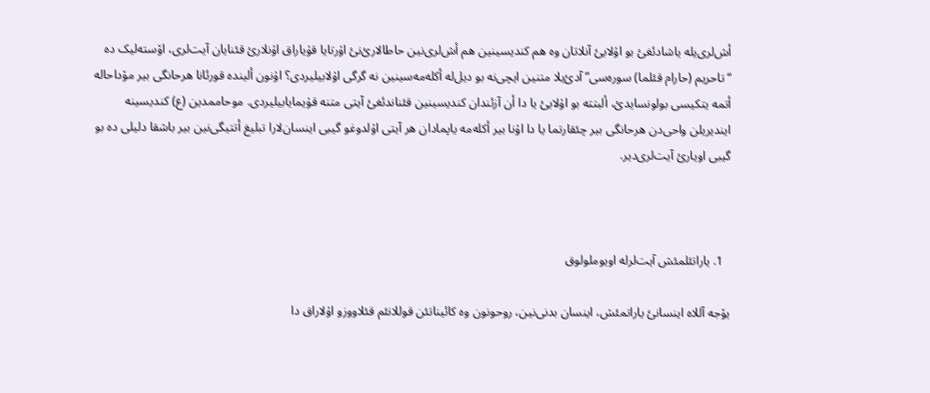أش‌لری‌یلە یاشادئغئ بو اۇلایئ آنلاتان وە هم کندیسینین هم أش‌لری‌نین حاطالارئ‌نئ اۇرتایا قۇیاراق اۇنلارئ قئنایان آیت‌لری، اۆستەلیک دە “تاحریم (حارام قئلما) سورەسی” آدئ‌یلا متنین ایچی‌نە بو دیل‌لە أکلەمەسینین نە گرگی اۇلابیلیردی؟ اۇنون ألیندە قورئانا هرحانگی بیر مۆداحالە أتمە یتکیسی بولونسایدئ، ألبتتە بو اۇلایئ یا دا أن آزئندان کندیسینین قئناندئغئ آیتی متنە قۇیمایابیلیردی. موحاممدین (ع) کندیسینە ایندیریلن واحی‌دن هرحانگی بیر چئقارتما یا دا اۇنا بیر أکلەمە یاپمادان هر آیتی اۇلدوغو گیبی اینسان‌لارا تبلیغ أتتیگی‌نین بیر باشقا دلیلی دە بو گیبی اویارئ آیت‌لری‌دیر.



  1. یاراتئلمئش آیت‌لرلە اویوملولوق

یۆجە آللاە اینسانئ یاراتمئش، اینسان بدنی‌نین، روحونون وە کائیناتئن قوللانئم قئلاووزو اۇلاراق دا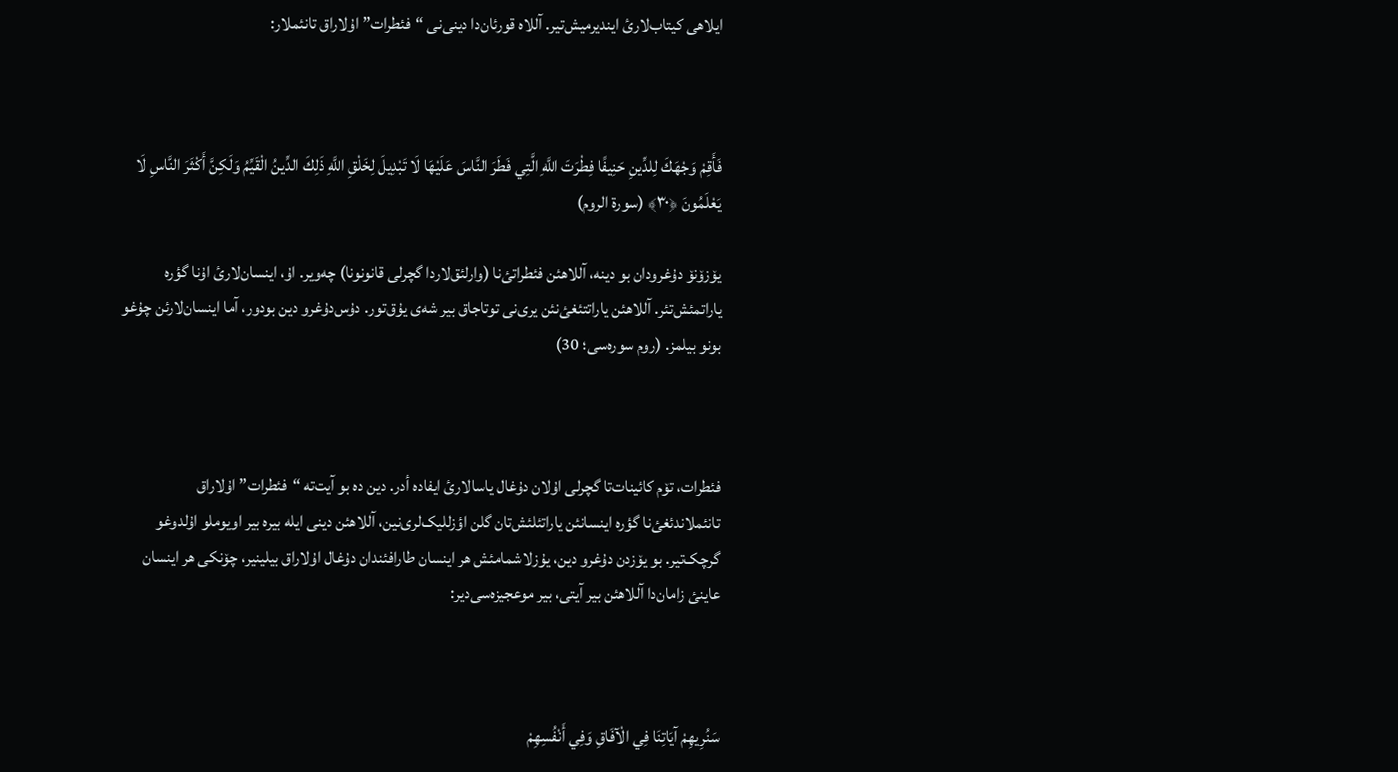ایلاهی کیتاب‌لارئ ایندیرمیش‌تیر. آللاە قورئان‌دا دینی‌نی “فئطرات” اۇلاراق تانئملار:



فَأَقِمْ وَجْهَكَ لِلدِّينِ حَنِيفًا فِطْرَتَ اللَّهِ الَّتِي فَطَرَ النَّاسَ عَلَيْهَا لَا تَبْدِيلَ لِخَلْقِ اللَّهِ ذَلِكَ الدِّينُ الْقَيِّمُ وَلَكِنَّ أَكْثَرَ النَّاسِ لَا يَعْلَمُونَ ﴿۳۰﴾ (سورة الروم)

یۆزۆنۆ دۇغرودان بو دینە، آللاهئن فئطراتئ‌نا (وارلئق‌لاردا گچرلی قانونونا) چەویر. اۇ، اینسان‌لارئ اۇنا گؤرە یاراتمئش‌تئر. آللاهئن یاراتتئغئ‌نئن یری‌نی توتاجاق بیر شەی یۇق‌تور. دۇس‌دۇغرو دین بودور، آما اینسان‌لارئن چۇغو بونو بیلمز. (روم سورەسی؛ 30)



فئطرات، تۆم کائینات‌تا گچرلی اۇلان دۇغال یاسالارئ ایفادە أدر. دین دە بو آیت‌تە “فئطرات” اۇلاراق تانئملاندئغئ‌نا گؤرە اینسانئن یاراتئلئش‌تان گلن اؤزللیک‌لری‌نین، آللاهئن دینی ایلە بیرە بیر اویوملو اۇلدوغو گرچک‌تیر. بو یۆزدن دۇغرو دین، یۇزلاشمامئش هر اینسان طارافئندان دۇغال اۇلاراق بیلینیر، چۆنکی هر اینسان عاینئ زامان‌دا آللاهئن بیر آیتی، بیر موعجیزەسی‌دیر:



سَنُرِيهِمْ آيَاتِنَا فِي الْآفَاقِ وَفِي أَنْفُسِهِمْ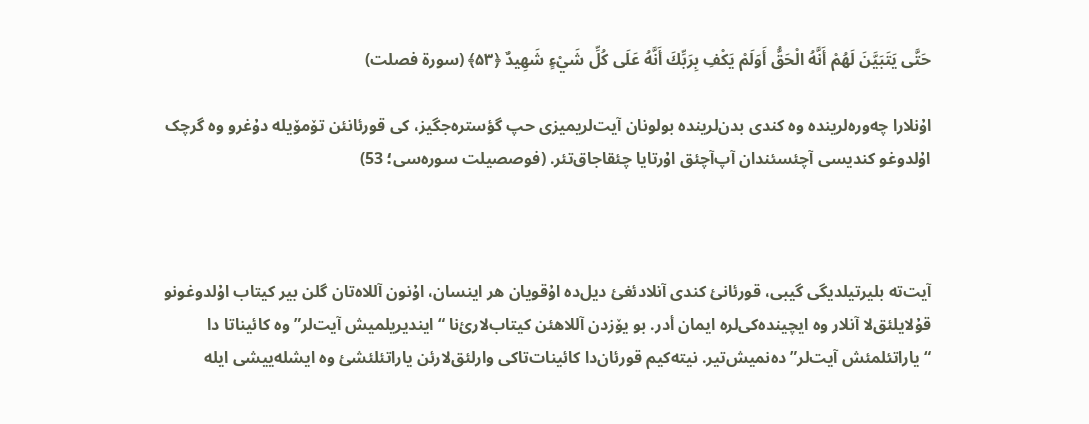حَتَّى يَتَبَيَّنَ لَهُمْ أَنَّهُ الْحَقُّ أَوَلَمْ يَكْفِ بِرَبِّكَ أَنَّهُ عَلَى كُلِّ شَيْءٍ شَهِيدٌ ﴿۵۳﴾ (سورة فصلت)

اۇنلارا چەورەلریندە وە کندی بدن‌لریندە بولونان آیت‌لریمیزی حپ گؤسترەجگیز، کی قورئانئن تۆمۆیلە دۇغرو وە گرچک اۇلدوغو کندیسی آچئسئندان آپ‌آچئق اۇرتایا چئقاجاق‌تئر. (فوصصیلت سورەسی؛ 53)



آیت‌تە بلیرتیلدیگی گیبی، قورئانئ کندی آنلادئغئ دیل‌دە اۇقویان هر اینسان، اۇنون آللاەتان گلن بیر کیتاب اۇلدوغونو قۇلایلئق‌لا آنلار وە ایچیندەکی‌لرە ایمان أدر. بو یۆزدن آللاهئن کیتاب‌لارئ‌نا “ایندیریلمیش آیت‌لر” وە کائیناتا دا “یاراتئلمئش آیت‌لر” دەنمیش‌تیر. نیتەکیم قورئان‌دا کائینات‌تاکی وارلئق‌لارئن یاراتئلئشئ وە ایشلەییشی ایلە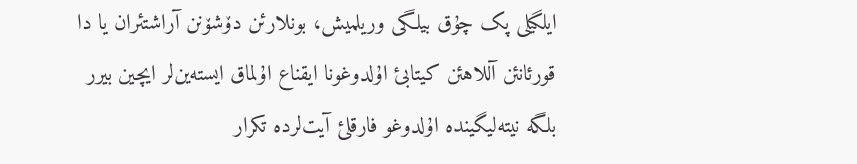ایلگیلی پک چۇق بیلگی وریلمیش، بونلارئن دۆشۆنن آراشتئران یا دا قورئانئن آللاهئن کیتابئ اۇلدوغونا ایقناع اۇلماق ایستەین‌لر ایچین بیرر بلگە نیتەلیگیندە اۇلدوغو فارقلئ آیت‌لردە تکرار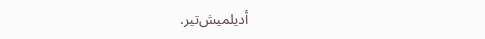أدیلمیش‌تیر.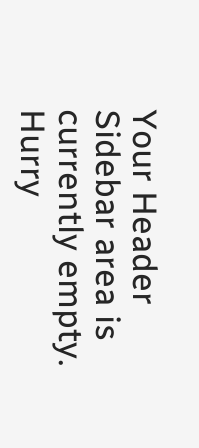Your Header Sidebar area is currently empty. Hurry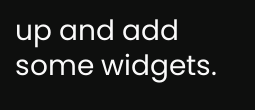up and add some widgets.